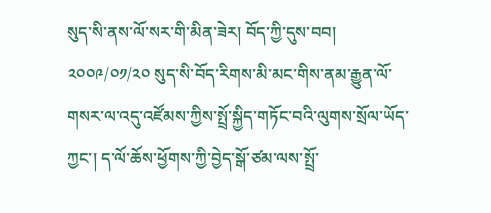སུད་སི་ནས་ལོ་སར་གི་མིན་ཟེར། བོད་ཀྱི་དུས་བབ། ༢༠༠༩/༠༡/༢༠ སུད་སི་བོད་རིགས་མི་མང་གིས་ནམ་རྒྱུན་ལོ་གསར་ལ་འདུ་འཛོམས་ཀྱིས་སྤྲོ་སྐྱིད་གཏོང་བའི་ལུགས་སྲོལ་ཡོད་ཀྱང་། ད་ལོ་ཆོས་ཕྱོགས་ཀྱི་བྱེད་སྒོ་ཙམ་ལས་སྤྲོ་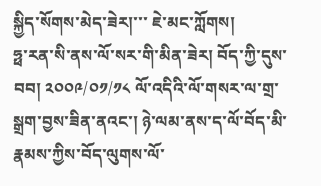སྐྱིད་སོགས་མེད་ཟེར།་་་ ཇེ་མང་ཀློགས།
ཧྥ་རན་སི་ནས་ལོ་སར་གི་མིན་ཟེར། བོད་ཀྱི་དུས་བབ། ༢༠༠༩/༠༡/༡༨ ལོ་འདིའི་ལོ་གསར་ལ་གྲ་སྒྲག་བྱས་ཟིན་ནའང་། ཉེ་ལམ་ནས་ད་ལོ་བོད་མི་རྣམས་ཀྱིས་བོད་ལུགས་ལོ་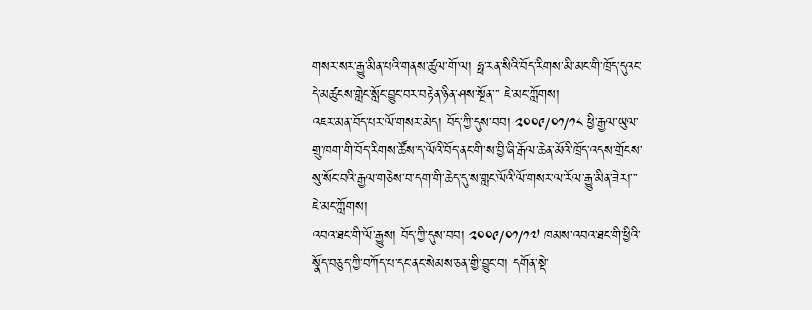གསར་སར་རྒྱུ་མིན་པའི་གནས་ཚུལ་གོ་ལ། ཧྥ་རན་སིའི་བོད་རིགས་མི་མང་གི་ཁྲོད་དུའང་དེ་མཚུངས་གླེང་སློང་བྱུང་བར་བརྟེན་ཉིན་ཤས་སྔོན་་་ ཇེ་མང་ཀློགས།
འཇར་མན་བོད་པར་ལོ་གསར་མེད། བོད་ཀྱི་དུས་བབ། ༢༠༠༩/༠༡/༡༨ ཕྱི་རྒྱལ་ཡུལ་གྲུ་ཁག་གི་བོད་རིགས་ཚོས་ད་ལོའི་བོད་ནང་གི་ས་བྱི་ཞི་རྒོལ་ཆེན་མོའི་ཁྲོད་འདས་གྲོངས་སུ་སོང་བའི་རྒྱལ་གཅེས་བ་དག་གི་ཆེད་དུ་ས་གླང་ལོའི་ལོ་གསར་ལ་རོལ་རྒྱུ་མིན་ཟེར།་་་ ཇེ་མང་ཀློགས།
འབའ་ཐང་གི་ལོ་རྒྱུས། བོད་ཀྱི་དུས་བབ། ༢༠༠༩/༠༡/༡༧ ཁམས་འབའ་ཐང་གི་ཕྱིའི་སྣོད་བཅུད་ཀྱི་བཀོད་པ་དང་ནང་སེམས་ཅན་གྱི་བྱུང་བ། དགོན་སྡེ་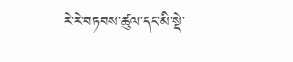རེ་རེ་བཏབས་ཚུལ་དང་མི་སྡེ་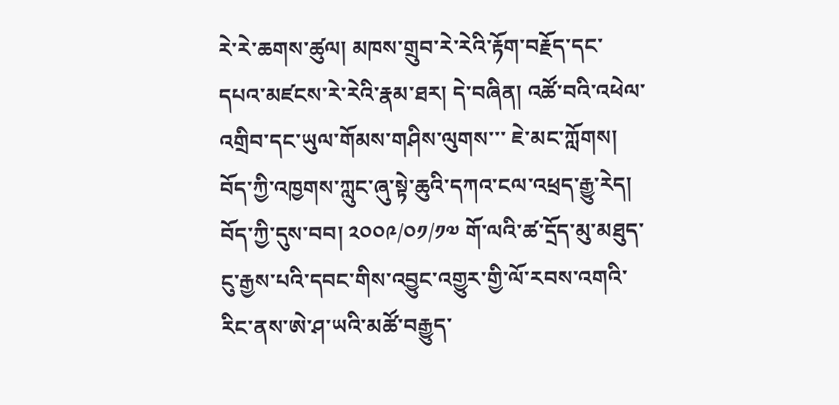རེ་རེ་ཆགས་ཚུལ། མཁས་གྲུབ་རེ་རེའི་རྟོག་བརྗོད་དང་དཔའ་མཛངས་རེ་རེའི་རྣམ་ཐར། དེ་བཞིན། འཚོ་བའི་འཕེལ་འགྲིབ་དང་ཡུལ་གོམས་གཤིས་ལུགས་་་ ཇེ་མང་ཀློགས།
བོད་ཀྱི་འཁྱགས་ཀླུང་ཞུ་སྟེ་ཆུའི་དཀའ་ངལ་འཕྲད་རྒྱུ་རེད། བོད་ཀྱི་དུས་བབ། ༢༠༠༩/༠༡/༡༧ གོ་ལའི་ཚ་དྲོད་མུ་མཐུད་ངུ་རྒྱས་པའི་དབང་གིས་འབྱུང་འགྱུར་གྱི་ལོ་རབས་འགའི་རིང་ནས་ཨེ་ཤ་ཡའི་མཚོ་བརྒྱུད་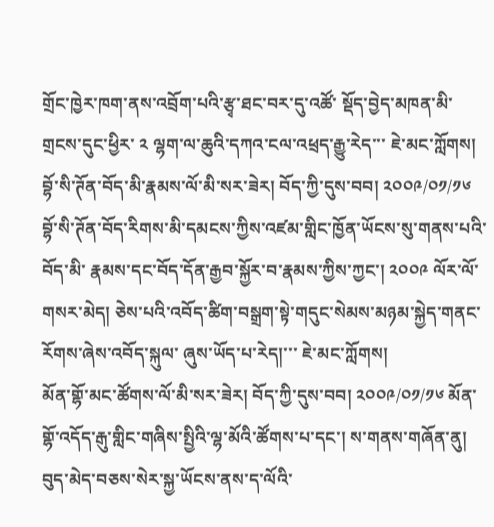གྲོང་ཁྱེར་ཁག་ནས་འབྲོག་པའི་རྩྭ་ཐང་བར་དུ་འཚོ་ སྡོད་བྱེད་མཁན་མི་གྲངས་དུང་ཕྱིར་ ༢ ལྷག་ལ་ཆུའི་དཀའ་ངལ་འཕྲད་རྒྱུ་རེད་་་ ཇེ་མང་ཀློགས།
བྷོ་སི་ཊོན་བོད་མི་རྣམས་ལོ་མི་སར་ཟེར། བོད་ཀྱི་དུས་བབ། ༢༠༠༩/༠༡/༡༦ བྷོ་སི་ཊོན་བོད་རིགས་མི་དམངས་ཀྱིས་འཛམ་གླིང་ཁྱོན་ཡོངས་སུ་གནས་པའི་བོད་མི་ རྣམས་དང་བོད་དོན་རྒྱབ་སྐྱོར་བ་རྣམས་ཀྱིས་ཀྱང་། ༢༠༠༩ ལོར་ལོ་གསར་མེད། ཅེས་པའི་འབོད་ཚིག་བསྒྲག་སྟེ་གདུང་སེམས་མཉམ་སྐྱེད་གནང་རོགས་ཞེས་འབོད་སྐུལ་ ཞུས་ཡོད་པ་རེད།་་་ ཇེ་མང་ཀློགས།
མོན་གྷོ་མང་ཚོགས་ལོ་མི་སར་ཟེར། བོད་ཀྱི་དུས་བབ། ༢༠༠༩/༠༡/༡༦ མོན་གྷོ་འདོད་རྒུ་གླིང་གཞིས་སྤྱིའི་ལྷ་མོའི་ཚོགས་པ་དང་། ས་གནས་གཞོན་ནུ། བུད་མེད་བཅས་སེར་སྐྱ་ཡོངས་ནས་ད་ལོའི་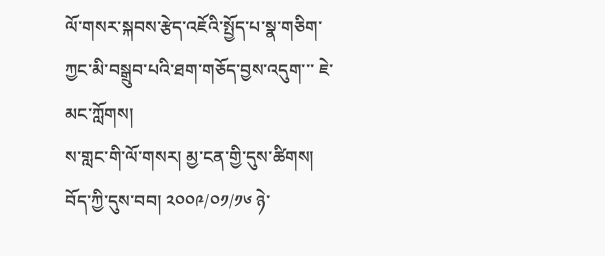ལོ་གསར་སྐབས་རྩེད་འཇོའི་སྤྱོད་པ་སྣ་གཅིག་ཀྱང་མི་བསྒྲུབ་པའི་ཐག་གཅོད་བྱས་འདུག་་་ ཇེ་མང་ཀློགས།
ས་གླང་གི་ལོ་གསར། མྱ་ངན་གྱི་དུས་ཚིགས། བོད་ཀྱི་དུས་བབ། ༢༠༠༩/༠༡/༡༦ ཉེ་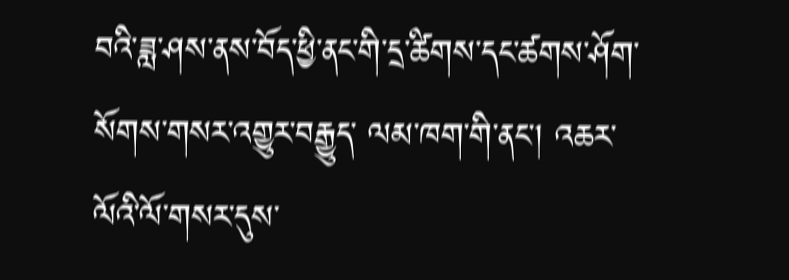བའི་ཟླ་ཤས་ནས་བོད་ཕྱི་ནང་གི་དྲ་ཚིགས་དང་ཚགས་ཤོག་སོགས་གསར་འགྱུར་བརྒྱུད་ ལམ་ཁག་གི་ནང་། འཆར་ལོའི་ལོ་གསར་དུས་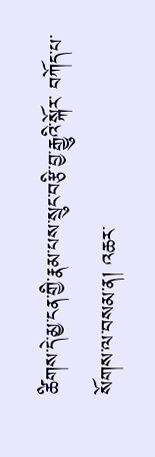ཚིགས་དེ་མྱ་ངན་གྱི་རྣམ་པས་སྲུང་བརྩི་བྱ་རྒྱུའི་སྐོར་ བཀོད་པ་སོགས་ལ་བསམ་ན། འཆར་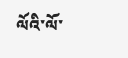ལོའི་ལོ་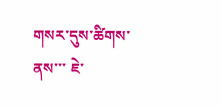གསར་དུས་ཚིགས་ནས་་་ ཇེ་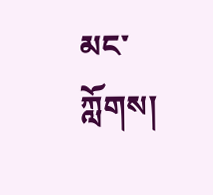མང་ཀློགས།